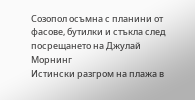Созопол осъмна с планини от фасове, бутилки и стъкла след посрещането на Джулай Морнинг
Истински разгром на плажа в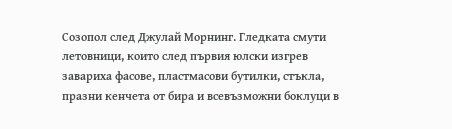Созопол след Джулай Морнинг. Гледката смути летовници, които след първия юлски изгрев завариха фасове, пластмасови бутилки, стъкла, празни кенчета от бира и всевъзможни боклуци в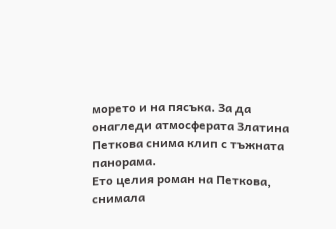морето и на пясъка. За да онагледи атмосферата Златина Петкова снима клип с тъжната панорама.
Ето целия роман на Петкова, снимала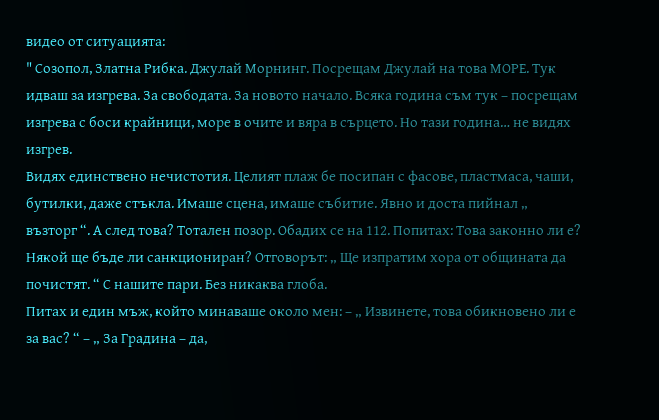видео от ситуацията:
" Созопол, Златна Рибка. Джулай Морнинг. Посрещам Джулай на това МОРЕ. Тук идваш за изгрева. За свободата. За новото начало. Всяка година съм тук – посрещам изгрева с боси крайници, море в очите и вяра в сърцето. Но тази година… не видях изгрев.
Видях единствено нечистотия. Целият плаж бе посипан с фасове, пластмаса, чаши, бутилки, даже стъкла. Имаше сцена, имаше събитие. Явно и доста пийнал „ възторг “. А след това? Тотален позор. Обадих се на 112. Попитах: Това законно ли е? Някой ще бъде ли санкциониран? Отговорът: „ Ще изпратим хора от общината да почистят. “ С нашите пари. Без никаква глоба.
Питах и един мъж, който минаваше около мен: – „ Извинете, това обикновено ли е за вас? “ – „ За Градина – да,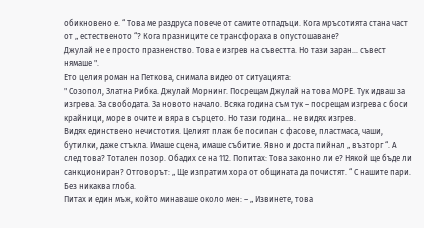обикновено е. “ Това ме раздруса повече от самите отпадъци. Кога мръсотията стана част от „ естественото “? Кога празниците се трансфораха в опустошаване?
Джулай не е просто празненство. Това е изгрев на съвестта. Но тази заран... съвест нямаше ".
Ето целия роман на Петкова, снимала видео от ситуацията:
" Созопол, Златна Рибка. Джулай Морнинг. Посрещам Джулай на това МОРЕ. Тук идваш за изгрева. За свободата. За новото начало. Всяка година съм тук – посрещам изгрева с боси крайници, море в очите и вяра в сърцето. Но тази година… не видях изгрев.
Видях единствено нечистотия. Целият плаж бе посипан с фасове, пластмаса, чаши, бутилки, даже стъкла. Имаше сцена, имаше събитие. Явно и доста пийнал „ възторг “. А след това? Тотален позор. Обадих се на 112. Попитах: Това законно ли е? Някой ще бъде ли санкциониран? Отговорът: „ Ще изпратим хора от общината да почистят. “ С нашите пари. Без никаква глоба.
Питах и един мъж, който минаваше около мен: – „ Извинете, това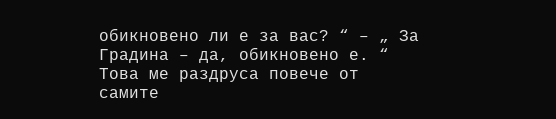обикновено ли е за вас? “ – „ За Градина – да, обикновено е. “ Това ме раздруса повече от самите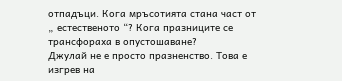отпадъци. Кога мръсотията стана част от „ естественото “? Кога празниците се трансфораха в опустошаване?
Джулай не е просто празненство. Това е изгрев на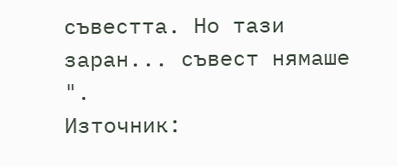съвестта. Но тази заран... съвест нямаше ".
Източник: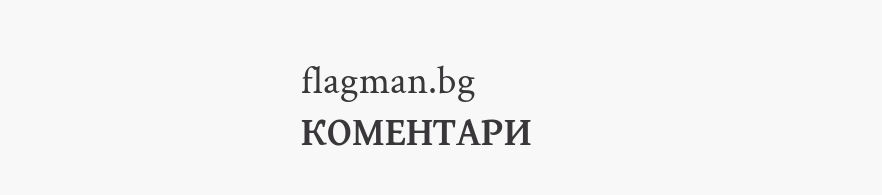flagman.bg
КОМЕНТАРИ